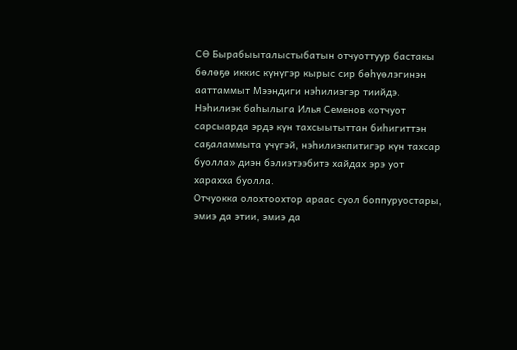СӨ Бырабыыталыстыбатын отчуоттуур бастакы бөлөҕө иккис күнүгэр кырыс сир бөһүөлэгинэн ааттаммыт Мээндиги нэһилиэгэр тиийдэ. Нэһилиэк баһылыга Илья Семенов «отчуот сарсыарда эрдэ күн тахсыытыттан биһигиттэн саҕаламмыта үчүгэй, нэһилиэкпитигэр күн тахсар буолла» диэн бэлиэтээбитэ хайдах эрэ уот харахха буолла.
Отчуокка олохтоохтор араас суол боппуруостары, эмиэ да этии, эмиэ да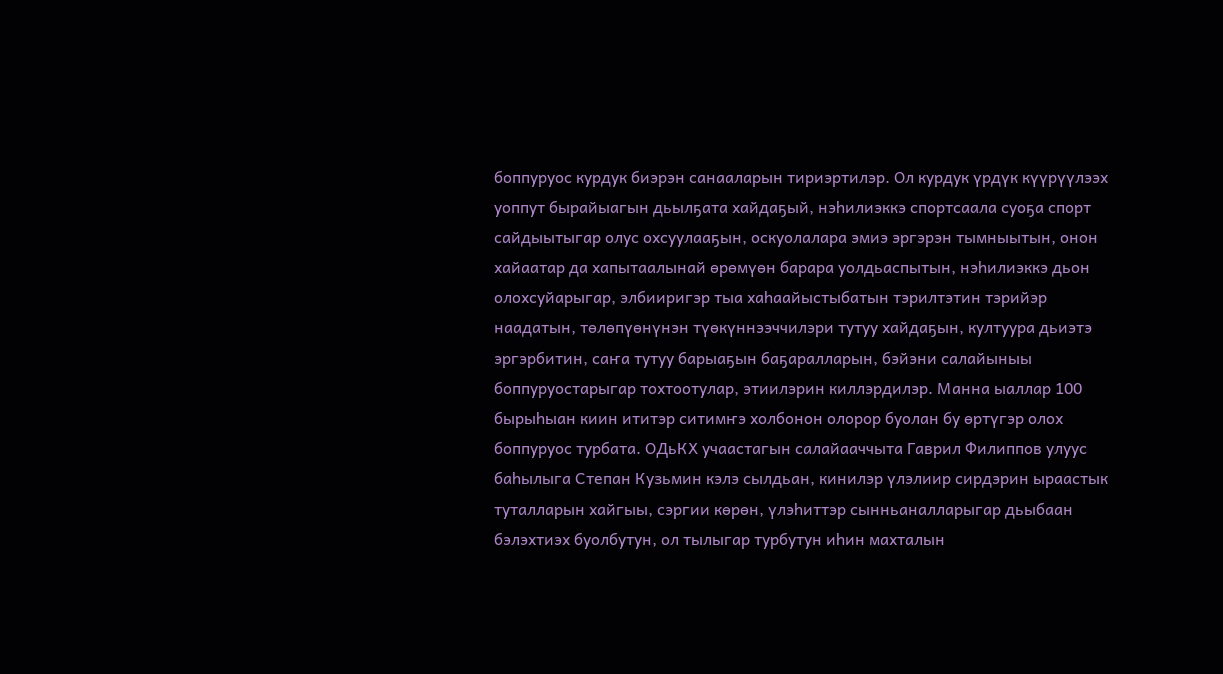боппуруос курдук биэрэн санааларын тириэртилэр. Ол курдук үрдүк күүрүүлээх уоппут бырайыагын дьылҕата хайдаҕый, нэһилиэккэ спортсаала суоҕа спорт сайдыытыгар олус охсуулааҕын, оскуолалара эмиэ эргэрэн тымныытын, онон хайаатар да хапытаалынай өрөмүөн барара уолдьаспытын, нэһилиэккэ дьон олохсуйарыгар, элбииригэр тыа хаһаайыстыбатын тэрилтэтин тэрийэр наадатын, төлөпүөнүнэн түөкүннээччилэри тутуу хайдаҕын, култуура дьиэтэ эргэрбитин, саҥа тутуу барыаҕын баҕаралларын, бэйэни салайыныы боппуруостарыгар тохтоотулар, этиилэрин киллэрдилэр. Манна ыаллар 100 бырыһыан киин ититэр ситимҥэ холбонон олорор буолан бу өртүгэр олох боппуруос турбата. ОДьКХ учаастагын салайааччыта Гаврил Филиппов улуус баһылыга Степан Кузьмин кэлэ сылдьан, кинилэр үлэлиир сирдэрин ыраастык туталларын хайгыы, сэргии көрөн, үлэһиттэр сынньаналларыгар дьыбаан бэлэхтиэх буолбутун, ол тылыгар турбутун иһин махталын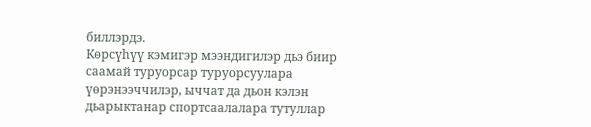биллэрдэ.
Көрсүһүү кэмигэр мээндигилэр дьэ биир саамай туруорсар туруорсуулара үөрэнээччилэр, ыччат да дьон кэлэн дьарыктанар спортсаалалара тутуллар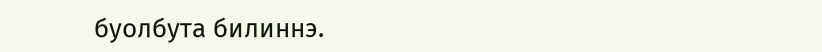буолбута билиннэ.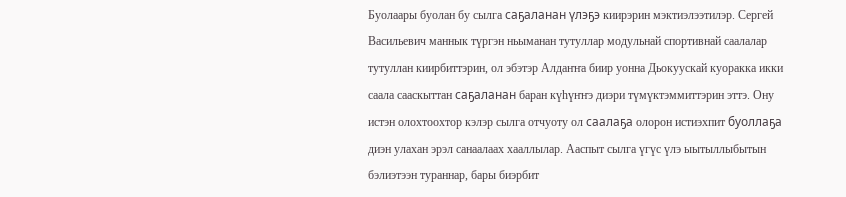Буолаары буолан бу сылга саҕаланан үлэҕэ киирэрин мэктиэлээтилэр. Сергей Васильевич маннык түргэн ньыманан тутуллар модульнай спортивнай саалалар тутуллан киирбиттэрин, ол эбэтэр Алдаҥҥа биир уонна Дьокуускай куоракка икки саала сааскыттан саҕаланан баран күһүҥҥэ диэри түмүктэммиттэрин эттэ. Ону истэн олохтоохтор кэлэр сылга отчуоту ол саалаҕа олорон истиэхпит буоллаҕа диэн улахан эрэл санаалаах хааллылар. Ааспыт сылга үгүс үлэ ыытыллыбытын бэлиэтээн тураннар, бары биэрбит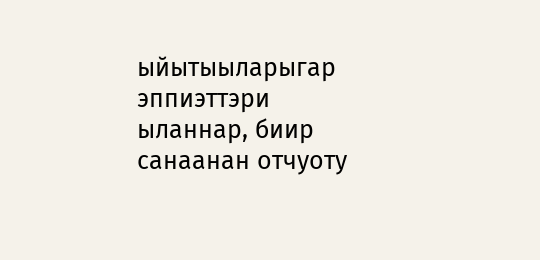ыйытыыларыгар эппиэттэри ыланнар, биир санаанан отчуоту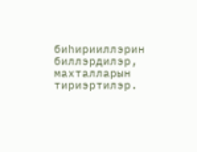биһирииллэрин биллэрдилэр, махталларын тириэртилэр.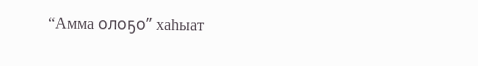“Амма олоҕо” хаһыат